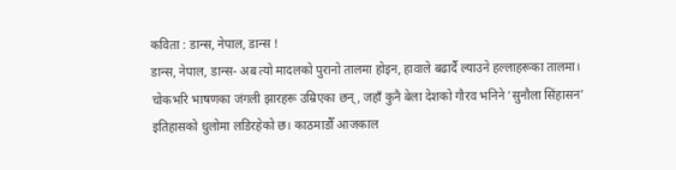कविता : डान्स, नेपाल, डान्स !
डान्स, नेपाल, डान्स- अब त्यो मादलको पुरानो तालमा होइन, हावाले बढार्दै ल्याउने हल्लाहरूका तालमा। चोकभरि भाषणका जंगली झारहरू उम्रिएका छन्, जहाँ कुनै बेला देशको गौरव भनिने ‘सुनौला सिंहासन’ इतिहासको धुलोमा लडिरहेको छ। काठमाडौँ आजकाल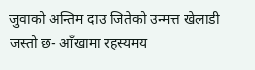जुवाको अन्तिम दाउ जितेको उन्मत्त खेलाडी जस्तो छ- आँखामा रहस्यमय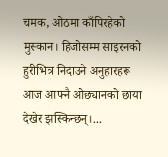चमक, ओठमा काँपिरहेको मुस्कान। हिजोसम्म साइरनको हुरीभित्र निदाउने अनुहारहरू आज आफ्नै ओछ्यानको छाया देखेर झस्किन्छन्।...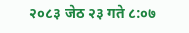२०८३ जेठ २३ गते ८:०७